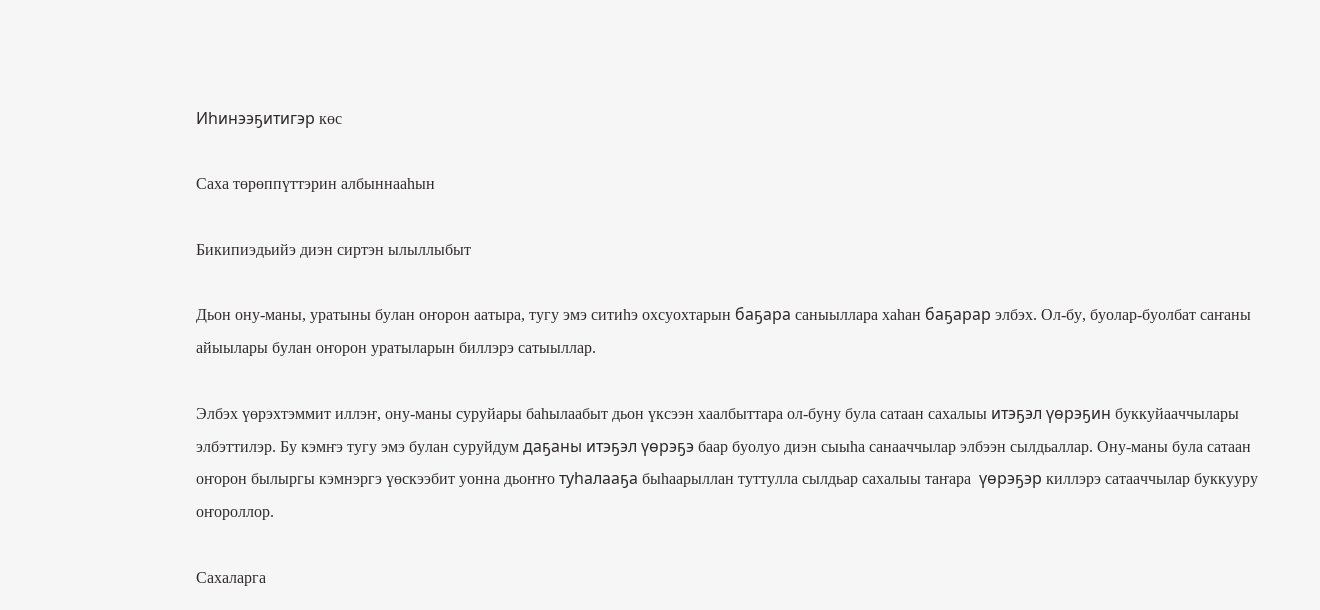Иһинээҕитигэр көс

Саха төрөппүттэрин албыннааһын

Бикипиэдьийэ диэн сиртэн ылыллыбыт

Дьон ону-маны, уратыны булан оҥорон аатыра, тугу эмэ ситиһэ охсуохтарын баҕара саныыллара хаһан баҕарар элбэх. Ол-бу, буолар-буолбат саҥаны айыылары булан оҥорон уратыларын биллэрэ сатыыллар.

Элбэх үөрэхтэммит иллэҥ, ону-маны суруйары баһылаабыт дьон үксээн хаалбыттара ол-буну була сатаан сахалыы итэҕэл үөрэҕин буккуйааччылары элбэттилэр. Бу кэмҥэ тугу эмэ булан суруйдум даҕаны итэҕэл үөрэҕэ баар буолуо диэн сыыһа санааччылар элбээн сылдьаллар. Ону-маны була сатаан оҥорон былыргы кэмнэргэ үөскээбит уонна дьоҥҥо туһалааҕа быһаарыллан туттулла сылдьар сахалыы таҥара  үөрэҕэр киллэрэ сатааччылар буккууру оҥороллор.

Сахаларга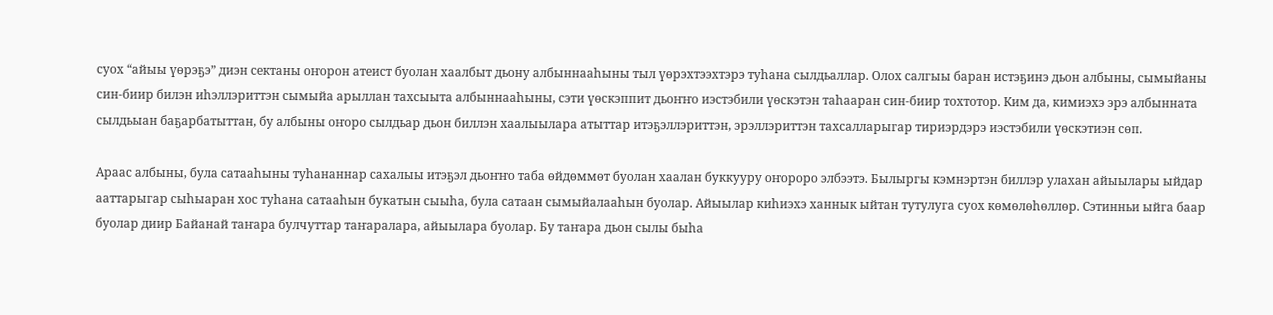суох “айыы үөрэҕэ” диэн сектаны оҥорон атеист буолан хаалбыт дьону албыннааһыны тыл үөрэхтээхтэрэ туһана сылдьаллар. Олох салгыы баран истэҕинэ дьон албыны, сымыйаны син-биир билэн иһэллэриттэн сымыйа арыллан тахсыыта албыннааһыны, сэти үөскэппит дьоҥҥо иэстэбили үөскэтэн таһааран син-биир тохтотор. Ким да, кимиэхэ эрэ албынната сылдьыан баҕарбатыттан, бу албыны оҥоро сылдьар дьон биллэн хаалыылара атыттар итэҕэллэриттэн, эрэллэриттэн тахсалларыгар тириэрдэрэ иэстэбили үөскэтиэн сөп.

Араас албыны, була сатааһыны туһананнар сахалыы итэҕэл дьоҥҥо таба өйдөммөт буолан хаалан буккууру оҥороро элбээтэ. Былыргы кэмнэртэн биллэр улахан айыылары ыйдар ааттарыгар сыһыаран хос туһана сатааһын букатын сыыһа, була сатаан сымыйалааһын буолар. Айыылар киһиэхэ ханнык ыйтан тутулуга суох көмөлөһөллөр. Сэтинньи ыйга баар буолар диир Байанай таҥара булчуттар таҥаралара, айыылара буолар. Бу таҥара дьон сылы быһа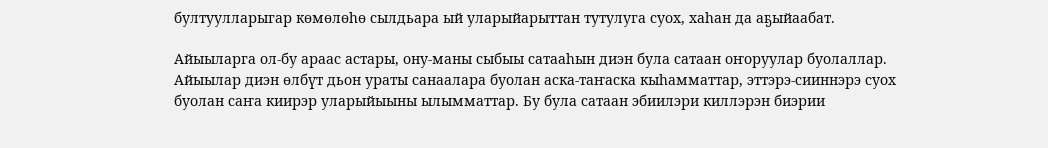бултуулларыгар көмөлөһө сылдьара ый уларыйарыттан тутулуга суох, хаһан да аҕыйаабат.

Айыыларга ол-бу араас астары, ону-маны сыбыы сатааһын диэн була сатаан оҥоруулар буолаллар. Айыылар диэн өлбүт дьон ураты санаалара буолан аска-таҥаска кыһамматтар, эттэрэ-сииннэрэ суох буолан саҥа киирэр уларыйыыны ылымматтар. Бу була сатаан эбиилэри киллэрэн биэрии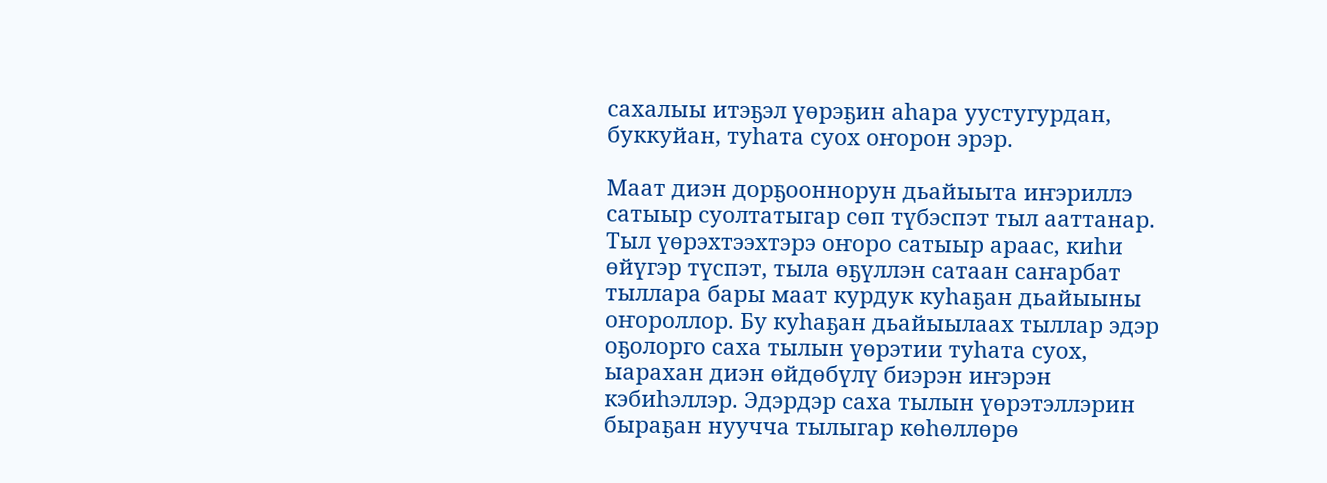сахалыы итэҕэл үөрэҕин аһара уустугурдан, буккуйан, туһата суох оҥорон эрэр.

Маат диэн дорҕооннорун дьайыыта иҥэриллэ сатыыр суолтатыгар сөп түбэспэт тыл ааттанар. Тыл үөрэхтээхтэрэ оҥоро сатыыр араас, киһи өйүгэр түспэт, тыла өҕүллэн сатаан саҥарбат тыллара бары маат курдук куһаҕан дьайыыны оҥороллор. Бу куһаҕан дьайыылаах тыллар эдэр оҕолорго саха тылын үөрэтии туһата суох, ыарахан диэн өйдөбүлү биэрэн иҥэрэн кэбиһэллэр. Эдэрдэр саха тылын үөрэтэллэрин быраҕан нуучча тылыгар көһөллөрө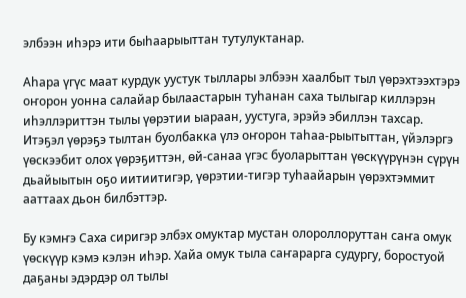элбээн иһэрэ ити быһаарыыттан тутулуктанар.

Аһара үгүс маат курдук уустук тыллары элбээн хаалбыт тыл үөрэхтээхтэрэ оҥорон уонна салайар былаастарын туһанан саха тылыгар киллэрэн иһэллэриттэн тылы үөрэтии ыараан, уустуга, эрэйэ эбиллэн тахсар. Итэҕэл үөрэҕэ тылтан буолбакка үлэ оҥорон таһаа-рыытыттан, үйэлэргэ үөскээбит олох үөрэҕиттэн, өй-санаа үгэс буоларыттан үөскүүрүнэн сүрүн дьайыытын оҕо иитиитигэр, үөрэтии-тигэр туһаайарын үөрэхтэммит ааттаах дьон билбэттэр.

Бу кэмҥэ Саха сиригэр элбэх омуктар мустан олороллоруттан саҥа омук үөскүүр кэмэ кэлэн иһэр. Хайа омук тыла саҥарарга судургу, боростуой даҕаны эдэрдэр ол тылы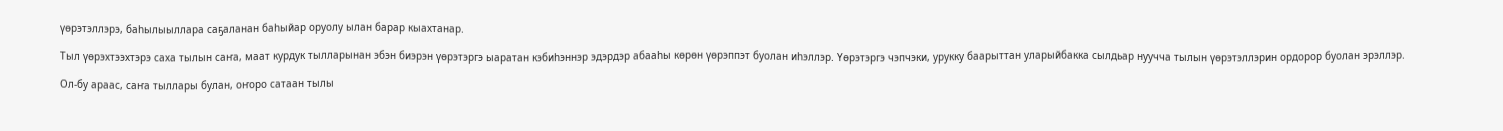үөрэтэллэрэ, баһылыыллара саҕаланан баһыйар оруолу ылан барар кыахтанар.

Тыл үөрэхтээхтэрэ саха тылын саҥа, маат курдук тылларынан эбэн биэрэн үөрэтэргэ ыаратан кэбиһэннэр эдэрдэр абааһы көрөн үөрэппэт буолан иһэллэр. Үөрэтэргэ чэпчэки, урукку баарыттан уларыйбакка сылдьар нуучча тылын үөрэтэллэрин ордорор буолан эрэллэр.

Ол-бу араас, саҥа тыллары булан, оҥоро сатаан тылы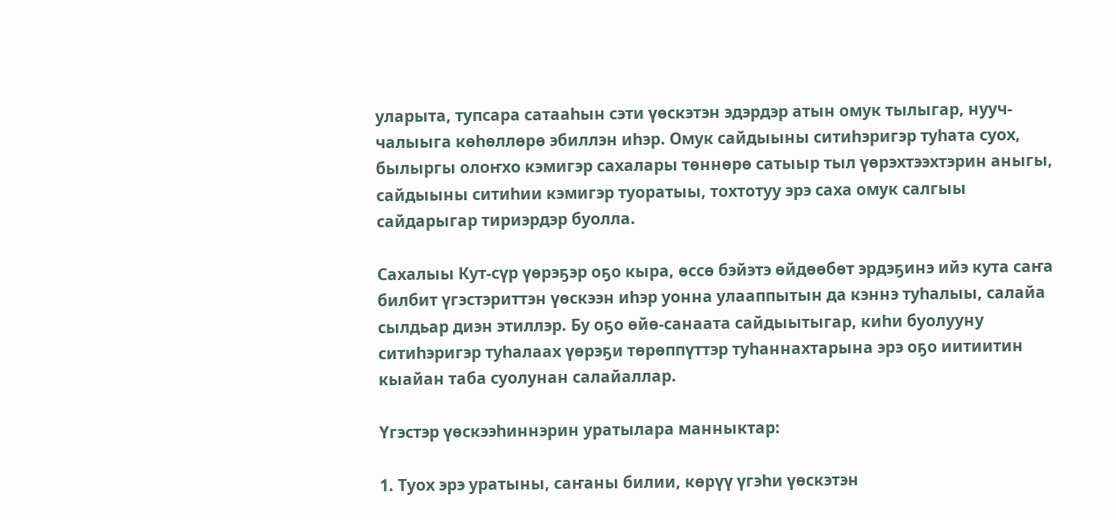уларыта, тупсара сатааһын сэти үөскэтэн эдэрдэр атын омук тылыгар, нууч-чалыыга көһөллөрө эбиллэн иһэр. Омук сайдыыны ситиһэригэр туһата суох, былыргы олоҥхо кэмигэр сахалары төннөрө сатыыр тыл үөрэхтээхтэрин аныгы, сайдыыны ситиһии кэмигэр туоратыы, тохтотуу эрэ саха омук салгыы сайдарыгар тириэрдэр буолла.

Сахалыы Кут-сүр үөрэҕэр оҕо кыра, өссө бэйэтэ өйдөөбөт эрдэҕинэ ийэ кута саҥа билбит үгэстэриттэн үөскээн иһэр уонна улааппытын да кэннэ туһалыы, салайа сылдьар диэн этиллэр. Бу оҕо өйө-санаата сайдыытыгар, киһи буолууну ситиһэригэр туһалаах үөрэҕи төрөппүттэр туһаннахтарына эрэ оҕо иитиитин кыайан таба суолунан салайаллар.

Үгэстэр үөскээһиннэрин уратылара манныктар:

1. Туох эрэ уратыны, саҥаны билии, көрүү үгэһи үөскэтэн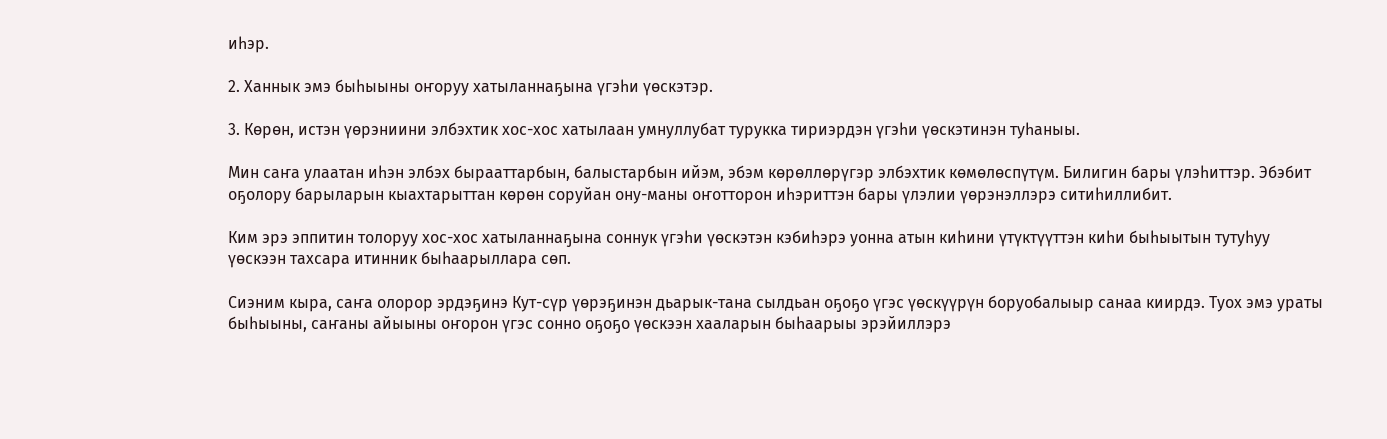иһэр.

2. Ханнык эмэ быһыыны оҥоруу хатыланнаҕына үгэһи үөскэтэр.

3. Көрөн, истэн үөрэниини элбэхтик хос-хос хатылаан умнуллубат турукка тириэрдэн үгэһи үөскэтинэн туһаныы.

Мин саҥа улаатан иһэн элбэх бырааттарбын, балыстарбын ийэм, эбэм көрөллөрүгэр элбэхтик көмөлөспүтүм. Билигин бары үлэһиттэр. Эбэбит оҕолору барыларын кыахтарыттан көрөн соруйан ону-маны оҥотторон иһэриттэн бары үлэлии үөрэнэллэрэ ситиһиллибит.

Ким эрэ эппитин толоруу хос-хос хатыланнаҕына соннук үгэһи үөскэтэн кэбиһэрэ уонна атын киһини үтүктүүттэн киһи быһыытын тутуһуу үөскээн тахсара итинник быһаарыллара сөп.

Сиэним кыра, саҥа олорор эрдэҕинэ Кут-сүр үөрэҕинэн дьарык-тана сылдьан оҕоҕо үгэс үөскүүрүн боруобалыыр санаа киирдэ. Туох эмэ ураты быһыыны, саҥаны айыыны оҥорон үгэс сонно оҕоҕо үөскээн хааларын быһаарыы эрэйиллэрэ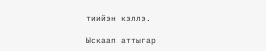тиийэн кэллэ.

Ыскаап аттыгар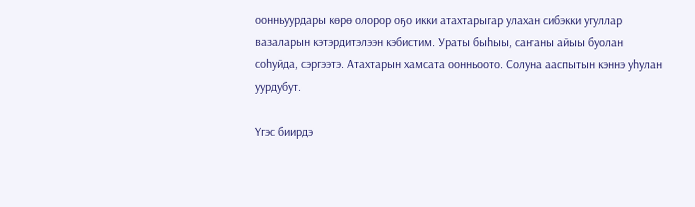оонньуурдары көрө олорор оҕо икки атахтарыгар улахан сибэкки угуллар вазаларын кэтэрдитэлээн кэбистим. Ураты быһыы, саҥаны айыы буолан соһуйда, сэргээтэ. Атахтарын хамсата оонньоото. Солуна ааспытын кэннэ уһулан уурдубут.

Үгэс биирдэ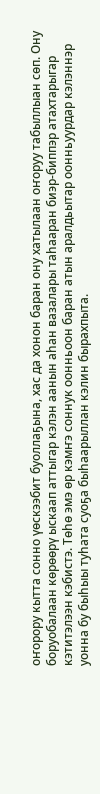оҥорору кытта сонно үөскээбит буоллаҕына, хас да хонон баран ону хатылаан оҥоруу табыллыан сөп. Ону боруобалаан көрөөрү ыскаап аттыгар кэлэн аанын аһан вазалары таһааран биэр-биппэр атахтарыгар кэтитэлээн кэбистэ. Төһө эмэ өр кэмҥэ соннук оонньоон баран атын аралдьытар оонньуурдар кэлэннэр уонна бу быһыы туһата суоҕа быһаарыллан кэлин бырахпыта.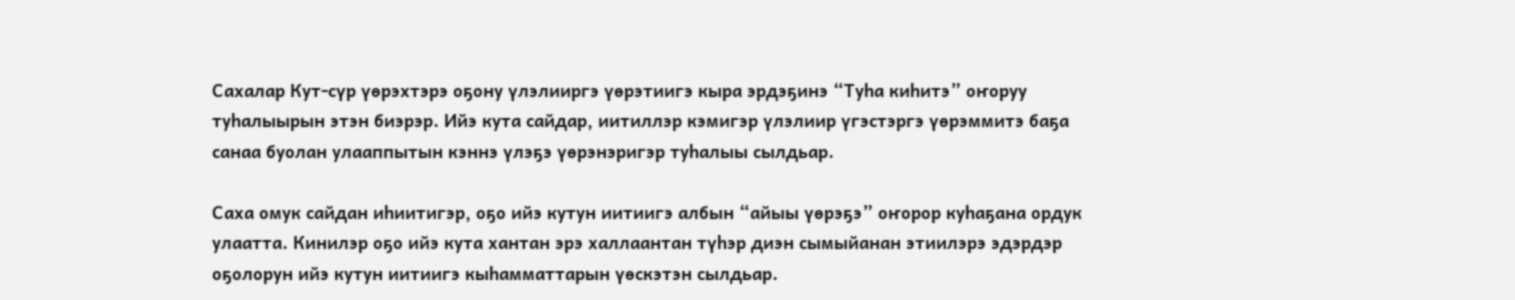Сахалар Кут-сүр үөрэхтэрэ оҕону үлэлииргэ үөрэтиигэ кыра эрдэҕинэ “Туһа киһитэ” оҥоруу туһалыырын этэн биэрэр. Ийэ кута сайдар, иитиллэр кэмигэр үлэлиир үгэстэргэ үөрэммитэ баҕа санаа буолан улааппытын кэннэ үлэҕэ үөрэнэригэр туһалыы сылдьар.

Саха омук сайдан иһиитигэр, оҕо ийэ кутун иитиигэ албын “айыы үөрэҕэ” оҥорор куһаҕана ордук улаатта. Кинилэр оҕо ийэ кута хантан эрэ халлаантан түһэр диэн сымыйанан этиилэрэ эдэрдэр оҕолорун ийэ кутун иитиигэ кыһамматтарын үөскэтэн сылдьар.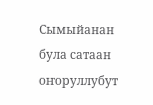Сымыйанан була сатаан оҥоруллубут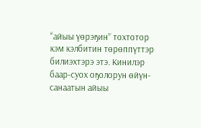“айыы үөрэҕин” тохтотор кэм кэлбитин төрөппүттэр билиэхтэрэ этэ. Кинилэр баар-суох оҕолорун өйүн-санаатын айыы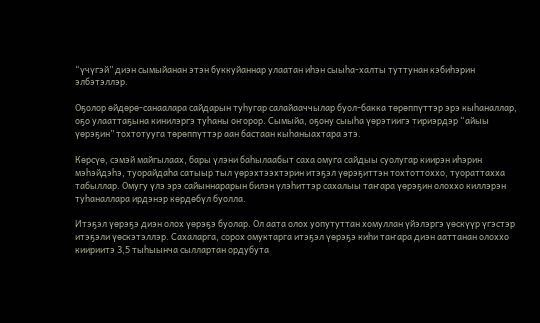“үчүгэй” диэн сымыйанан этэн буккуйаннар улаатан иһэн сыыһа-халты туттунан кэбиһэрин элбэтэллэр.

Оҕолор өйдөрө-санаалара сайдарын туһугар салайааччылар буол-бакка төрөппүттэр эрэ кыһаналлар, оҕо улааттаҕына кинилэргэ туһаны оҥорор. Сымыйа, оҕону сыыһа үөрэтиигэ тириэрдэр “айыы үөрэҕин” тохтотууга төрөппүттэр аан бастаан кыһаныахтара этэ.

Көрсүө, сэмэй майгылаах, бары үлэни баһылаабыт саха омуга сайдыы суолугар киирэн иһэрин мэһэйдэһэ, туорайдаһа сатыыр тыл үөрэхтээхтэрин итэҕэл үөрэҕиттэн тохтоттоххо, туораттахха табыллар. Омугу үлэ эрэ сайыннарарын билэн үлэһиттэр сахалыы таҥара үөрэҕин олоххо киллэрэн туһаналлара ирдэнэр көрдөбүл буолла.

Итэҕэл үөрэҕэ диэн олох үөрэҕэ буолар. Ол аата олох уопутуттан хомуллан үйэлэргэ үөскүүр үгэстэр итэҕэли үөскэтэллэр. Сахаларга, сорох омуктарга итэҕэл үөрэҕэ киһи таҥара диэн ааттанан олоххо киириитэ 3,5 тыһыынча сыллартан ордубута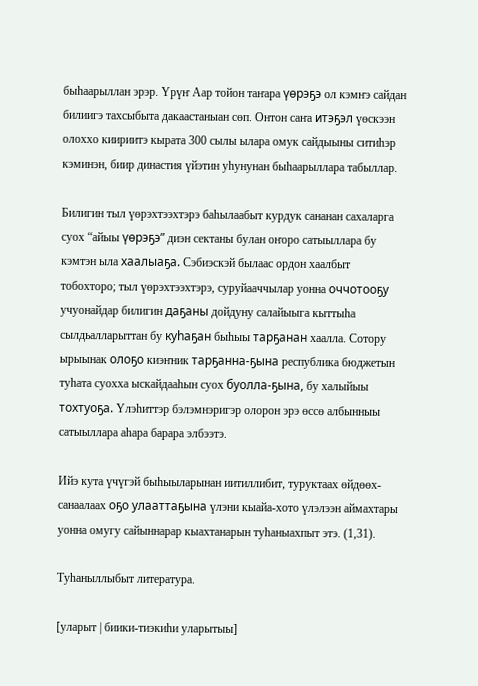быһаарыллан эрэр. Үрүҥ Аар тойон таҥара үөрэҕэ ол кэмҥэ сайдан билиигэ тахсыбыта дакаастаныан сөп. Онтон саҥа итэҕэл үөскээн олоххо киириитэ кырата 300 сылы ылара омук сайдыыны ситиһэр кэминэн, биир династия үйэтин уһунунан быһаарыллара табыллар.

Билигин тыл үөрэхтээхтэрэ баһылаабыт курдук сананан сахаларга суох “айыы үөрэҕэ” диэн сектаны булан оҥоро сатыыллара бу кэмтэн ыла хаалыаҕа. Сэбиэскэй былаас ордон хаалбыт тобохторо; тыл үөрэхтээхтэрэ, суруйааччылар уонна оччотооҕу учуонайдар билигин даҕаны дойдуну салайыыга кыттыһа сылдьалларыттан бу куһаҕан быһыы тарҕанан хаалла. Сотору ырыынак олоҕо киэҥник тарҕанна-ҕына республика бюджетын туһата суохха ыскайдааһын суох буолла-ҕына, бу халыйыы тохтуоҕа. Үлэһиттэр бэлэмнэригэр олорон эрэ өссө албынныы сатыыллара аһара барара элбээтэ.

Ийэ кута үчүгэй быһыыларынан иитиллибит, туруктаах өйдөөх-санаалаах оҕо улааттаҕына үлэни кыайа-хото үлэлээн аймахтары уонна омугу сайыннарар кыахтанарын туһаныахпыт этэ. (1,31).

Туһаныллыбыт литература.

[уларыт | биики-тиэкиһи уларытыы]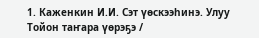1. Каженкин И.И. Сэт үөскээһинэ. Улуу Тойон таҥара үөрэҕэ /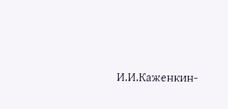И.И.Каженкин-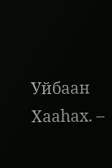Уйбаан Хааһах. –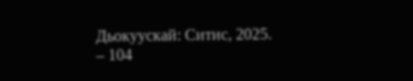Дьокуускай: Ситис, 2025. – 104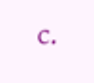с.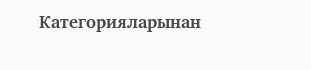Категорияларынан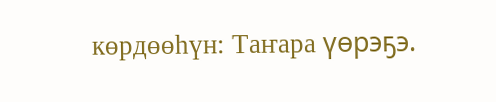көрдөөһүн: Таҥара үөрэҕэ.